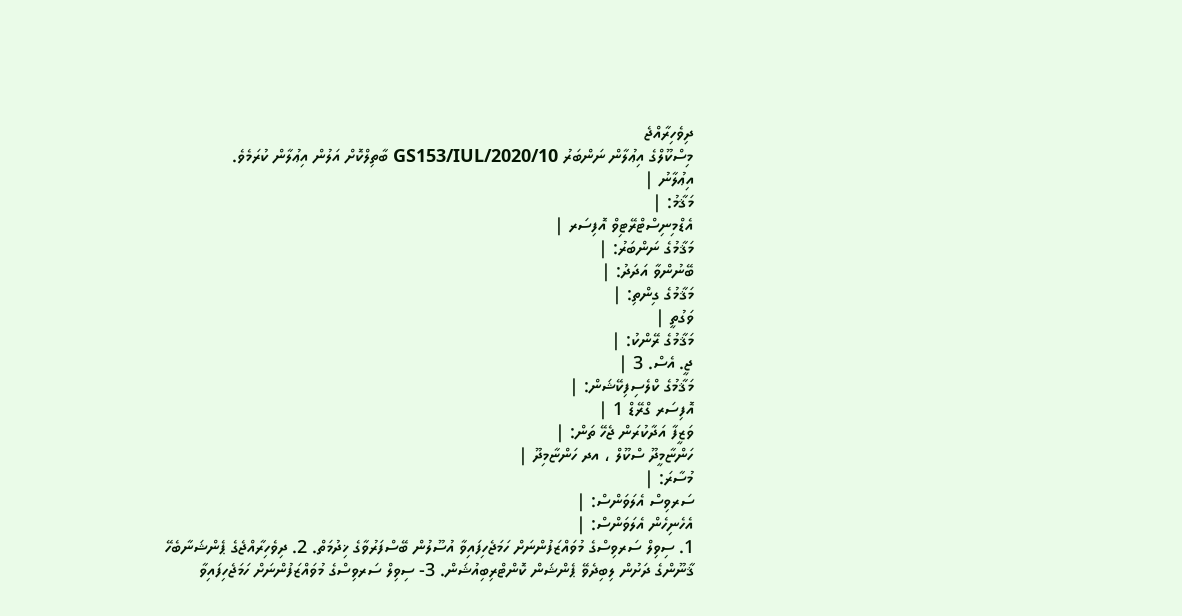ދިވެހިރާއްޖެ
މިސްކޫލްގެ އިޢުލާން ނަންބަރު GS153/IUL/2020/10 ބާތިލްކޮށް އަލުން އިޢުލާން ކުރަމެވެ.
އިޢުލާނު |
މަޤާމު: |
އެޑްމިނިސްޓްރޭޓިވް އޮފިސަރ |
މަޤާމުގެ ނަންބަރު: |
ބޭނުންވާ އަދަދު: |
މަޤާމުގެ ގިންތި: |
ވަގުތީ |
މަޤާމުގެ ރޭންކު: |
ޖީ. އެސް. 3 |
މަޤާމުގެ ކްލެސިފިކޭޝަން: |
އޮފިސަރ ގްރޭޑް 1 |
ވަޒީފާ އަދާކުރަން ޖެހޭ ތަން: |
ހަންޏާމީދޫ ސްކޫލް ، އދ ހަންޏާމިދޫ |
މުސާރަ: |
ސަރވިސް އެލަވަންސް: |
އެހެނިހެން އެލަވަންސް: |
1. ސިވިލް ސަރވިސްގެ މުވައްޒަފުންނަށް ހަމަޖެހިފައިވާ އުސޫލުން ބޭސްފަރުވާގެ ޚިދުމަތް. 2. ދިވެހިރާއްޖެގެ ޕެންޝަނާބެހޭ ޤާނޫންގެ ދަށުން ލިބިދެވޭ ޕެންޝަން ކޮންޓްރިބިއުޝަން. 3- ސިވިލް ސަރވިސްގެ މުވައްޒަފުންނަށް ހަމަޖެހިފައިވާ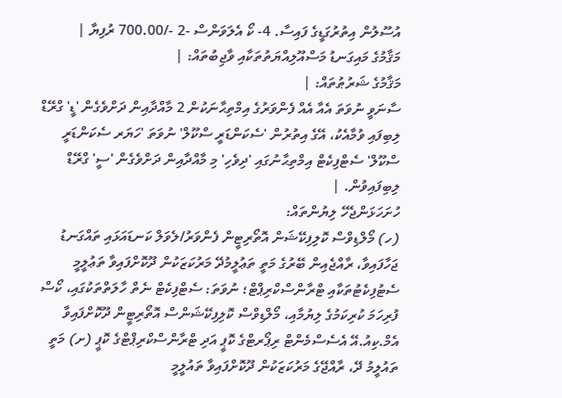އުސޫލުން އިތުރުގަޑީގެ ފައިސާ. 4- ކޯ އެލަވަންސް -2 -/700.00 ރުފިޔާ |
މަޤާމުގެ މައިގަނޑު މަސްއޫލިއްޔަތުތަކާއި ވާޖިބުތައް: |
މަޤާމުގެ ޝަރުޠުތައް: |
ސާނަވީ ނުވަތަ އެއާ އެއް ފެންވަރުގެ އިމްތިޙާނަކުން 2 މާއްދާއިން ދަށްވެގެން 'ޑީ' ގްރޭޑް ލިބިފައި ވުމާއެކު، އޭގެ އިތުރުން 'ސެކަންޑަރީ ސްކޫލް' ނުވަތަ 'ހަޔަރ ސެކަންޑަރީ ސްކޫލް' ސެޓްފިކެޓް އިމްތިޙާނުގައި 'ދިވެހި' މި މާއްދާއިން ދަށްވެގެން 'ސީ' ގްރޭޑް ލިބިފައިވުން. |
ހުށަހަޅަންޖެހޭ ލިޔުންތައް:
(ހ) މޯލްޑިވްސް ކޮލިފިކޭޝަން އޮތޯރިޓީން ފެންވަރު/ލެވަލް ކަނޑައަޅައި ތައްގަނޑު ޖަހާފައިވާ، ރާއްޖެއިން ބޭރުގެ މަތީ ތަޢުލީމުދޭ މަރުކަޒަކުން ދޫކޮށްފައިވާ ތަޢުލީމީ ސެޓުފިކެޓުތަކާއި ޓްރާންސްކްރިޕްޓް؛ ނުވަތަ: ސެޓްފިކެޓް ނެތް ހާލަތްތަކުގައި، ކޯސް ފުރިހަމަ ކުރިކަމުގެ ލިޔުމާއި، މޯލްޑިވްސް ކޮލިފިކޭޝަންސް އޮތޯރިޓީން ދޫކޮށްފައިވާ އެމް.ކިއު.އޭ އެސެސްމެންޓް ރިޕޯރޓްގެ ކޮޕީ އަދި ޓްރާންސްކްރިޕްޓްގެ ކޮޕީ (ށ) މަތީ ތައުލީމު ދޭ، ރާއްޖޭގެ މަރުކަޒަކުން ދޫކޮށްފައިވާ ތައުލީމީ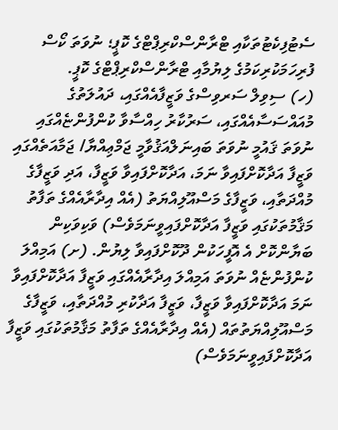ސެޓުފިކެޓުތަކާއި ޓްރާންސްކްރިޕްޓްގެ ކޮޕީ؛ ނުވަތަ ކޯސް ފުރިހަމަކުރިކަމުގެ ލިޔުމާއި ޓްރާންސްކްރިޕްޓްގެ ކޮޕީ.
(ހ) ސިވިލް ސަރވިސްގެ ވަޒީފާއެއްގައި، ދައުލަތުގެ މުއައްސަސާއެއްގައި، ސަރުކާރު ހިއްސާވާ ކުންފުންޏެއްގައި ނުވަތަ ޤައުމީ ނުވަތަ ބައިނަލްއަޤުވާމީ ޖަމްޢިއްޔާ/ ޖަމާއަތެއްގައި ވަޒީފާ އަދާކޮށްފައިވާ ނަމަ، އަދާކޮށްފައިވާ ވަޒީފާ، އަދި ވަޒީފާގެ މުއްދަތާއި، ވަޒީފާގެ މަސްއޫލިއްޔަތު (އެއް އިދާރާއެއްގެ ތަފާތު މަޤާމުތަކުގައި ވަޒީފާ އަދާކޮށްފައިވީނަމަވެސް) ވަކިވަކިން ބަޔާންކޮށް އެ އޮފީހަކުން ދޫކޮށްފައިވާ ލިޔުން. (ށ) އަމިއްލަ ކުންފުންޏެއް ނުވަތަ އަމިއްލަ އިދާރާއެއްގައި ވަޒީފާ އަދާކޮށްފައިވާ ނަމަ އަދާކޮށްފައިވާ ވަޒީފާ، ވަޒީފާ އަދާކުރި މުއްދަތާއި، ވަޒީފާގެ މަސްއޫލިއްޔަތުތައް (އެއް އިދާރާއެއްގެ ތަފާތު މަޤާމުތަކުގައި ވަޒީފާ އަދާކޮށްފައިވީނަމަވެސް)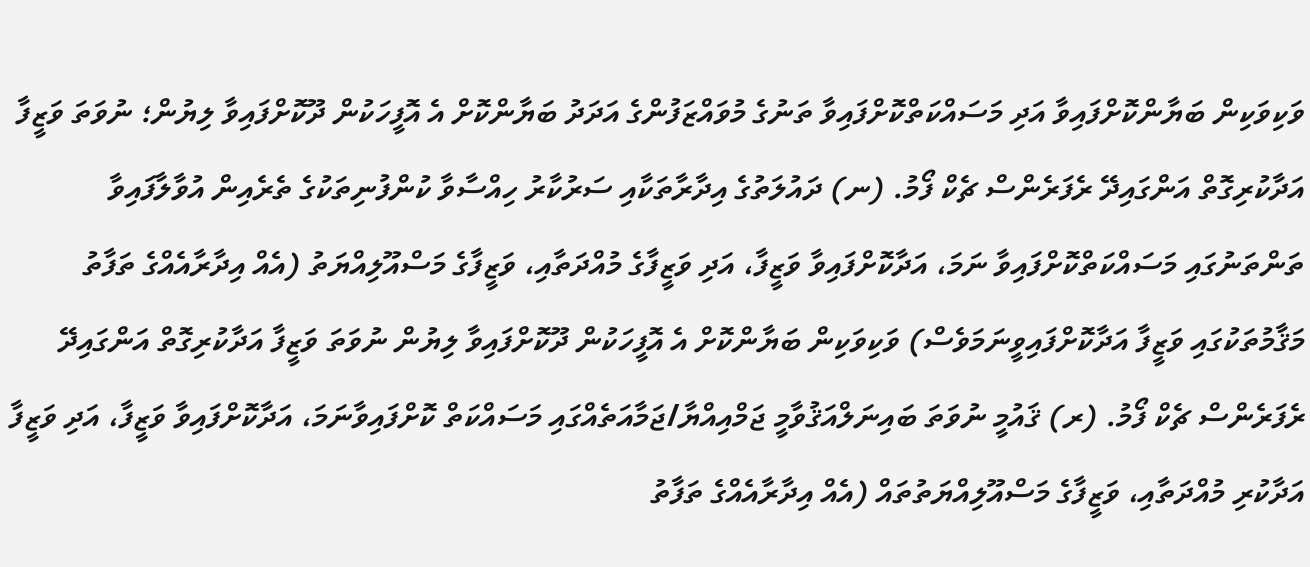ވަކިވަކިން ބަޔާންކޮށްފައިވާ އަދި މަސައްކަތްކޮށްފައިވާ ތަނުގެ މުވައްޒަފުންގެ އަދަދު ބަޔާންކޮށް އެ އޮފީހަކުން ދޫކޮށްފައިވާ ލިޔުން؛ ނުވަތަ ވަޒީފާ އަދާކުރިގޮތް އަންގައިދޭ ރެފަރެންސް ޗެކް ފޯމު. (ނ) ދައުލަތުގެ އިދާރާތަކާއި ސަރުކާރު ހިއްސާވާ ކުންފުނިތަކުގެ ތެރެއިން އުވާލާފައިވާ ތަންތަނުގައި މަސައްކަތްކޮށްފައިވާ ނަމަ، އަދާކޮށްފައިވާ ވަޒީފާ، އަދި ވަޒީފާގެ މުއްދަތާއި، ވަޒީފާގެ މަސްއޫލިއްޔަތު (އެއް އިދާރާއެއްގެ ތަފާތު މަޤާމުތަކުގައި ވަޒީފާ އަދާކޮށްފައިވީނަމަވެސް) ވަކިވަކިން ބަޔާންކޮށް އެ އޮފީހަކުން ދޫކޮށްފައިވާ ލިޔުން ނުވަތަ ވަޒީފާ އަދާކުރިގޮތް އަންގައިދޭ ރެފަރެންސް ޗެކް ފޯމު. (ރ) ޤައުމީ ނުވަތަ ބައިނަލްއަޤުވާމީ ޖަމްއިއްޔާ/ޖަމާއަތެއްގައި މަސައްކަތް ކޮށްފައިވާނަމަ، އަދާކޮށްފައިވާ ވަޒީފާ، އަދި ވަޒީފާ އަދާކުރި މުއްދަތާއި، ވަޒީފާގެ މަސްއޫލިއްޔަތުތައް (އެއް އިދާރާއެއްގެ ތަފާތު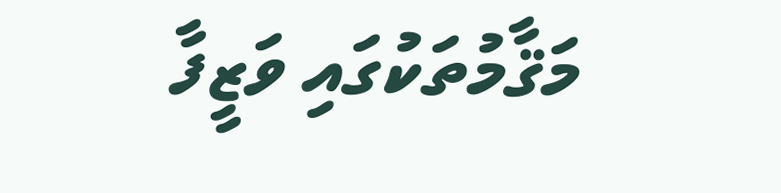މަޤާމުތަކުގައި ވަޒީފާ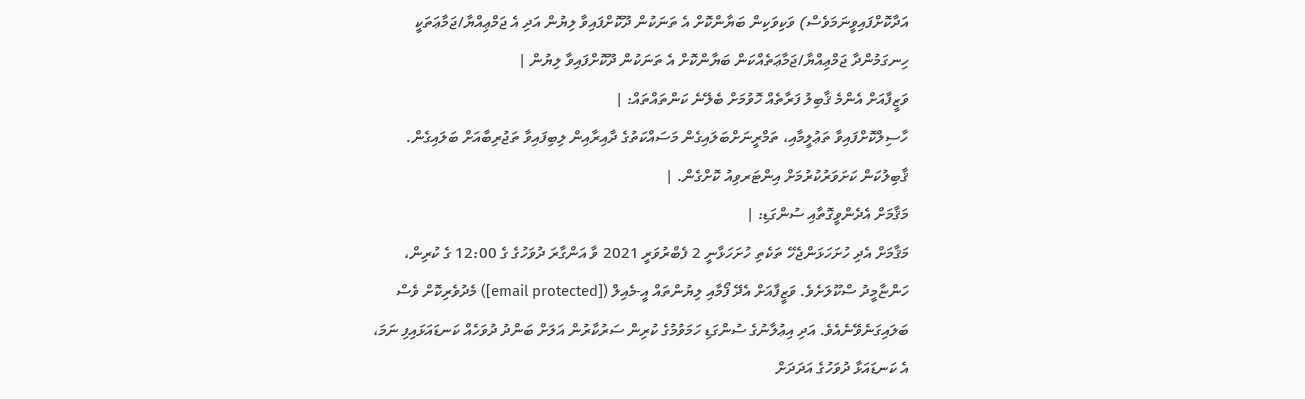އަދާކޮށްފައިވީނަމަވެސް) ވަކިވަކިން ބަޔާންކޮށް އެ ތަނަކުން ދޫކޮށްފައިވާ ލިޔުން އަދި އެ ޖަމްޢިއްޔާ/ޖަމާޢަތަކީ ހިނގަމުންދާ ޖަމްޢިއްޔާ/ޖަމާޢަތެއްކަން ބަޔާންކޮށް އެ ތަނަކުން ދޫކޮށްފައިވާ ލިޔުން |
ވަޒީފާއަށް އެންމެ ޤާބިލު ފަރާތެއް ހޮވުމަށް ބެލޭނެ ކަންތައްތައް: |
ހާސިލްކޮށްފައިވާ ތަޢުލީމާއި، ތަމްރީނަށްބަލައިގެން މަސައްކަތުގެ ދާއިރާއިން ލިބިފައިވާ ތަޖުރިބާއަށް ބަލައިގެން. ޤާބިލުކަން ކަށަވަރުކުރުމަށް އިންޓަރވިއު ކޮށްގެން. |
މަޤާމަށް އެދެންވީގޮތާއި ސުންގަޑި: |
މަޤާމަށް އެދި ހުށަހަޅަންޖެހޭ ތަކެތި ހުށަހަޅާނީ 2 ފެބްރުވަރީ 2021 ވާ އަންގާރަ ދުވަހުގެ ގެ 12:00 ގެ ކުރިން، ހަންޏާމީދު ސްކޫލަށެވެ. ވަޒީފާއަށް އެދޭ ފޯމާއި ލިޔުންތައް އީ-މެއިލް ([email protected]) މެދުވެރިކޮށް ވެސް ބަލައިގަނެވޭނެއެވެ. އަދި އިޢުލާނުގެ ސުންގަޑި ހަމަވުމުގެ ކުރިން ސަރުކާރުން އަލަށް ބަންދު ދުވަހެއް ކަނޑައަޅައިފި ނަމަ، އެ ކަނޑައަޅާ ދުވަހުގެ އަދަދަށް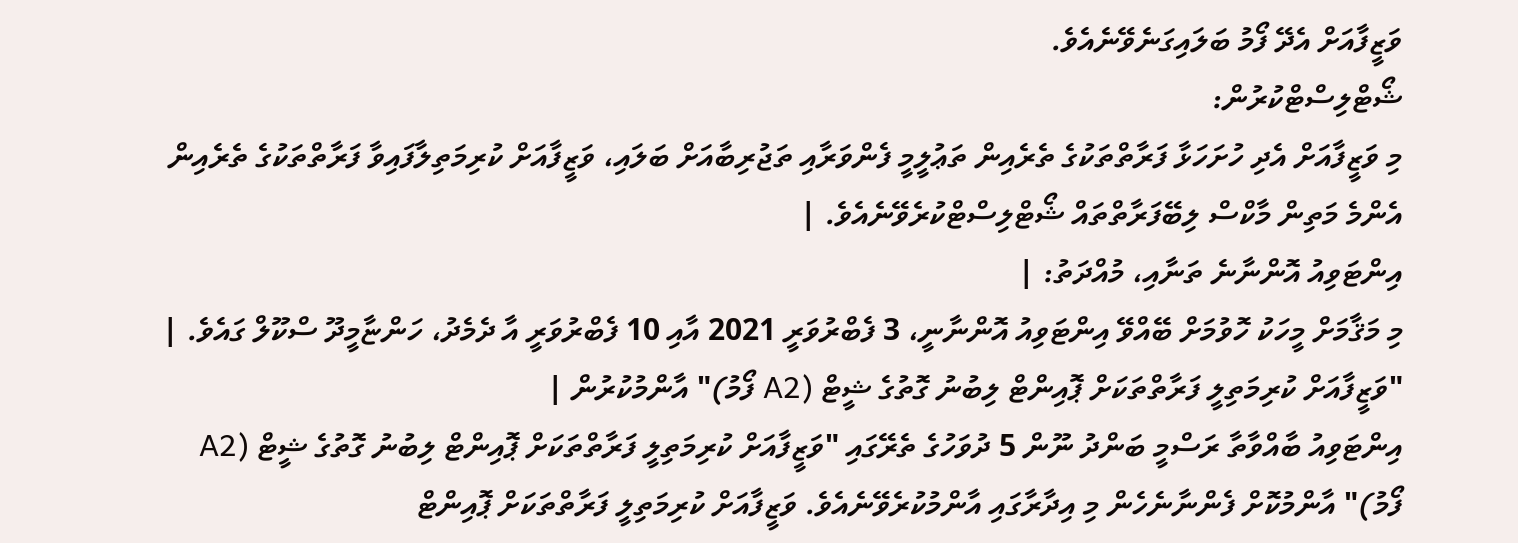ވަޒީފާއަށް އެދޭ ފޯމު ބަލައިގަނެވޭނެއެވެ.
ޝޯޓްލިސްޓްކުރުން:
މި ވަޒީފާއަށް އެދި ހުށަހަޅާ ފަރާތްތަކުގެ ތެރެއިން ތަޢުލީމީ ފެންވަރާއި ތަޖުރިބާއަށް ބަލައި، ވަޒީފާއަށް ކުރިމަތިލާފައިވާ ފަރާތްތަކުގެ ތެރެއިން އެންމެ މަތިން މާކްސް ލިބޭފަރާތްތައް ޝޯޓްލިސްޓްކުރެވޭނެއެވެ. |
އިންޓަވިއު އޮންނާނެ ތަނާއި، މުއްދަތު: |
މި މަޤާމަށް މީހަކު ހޮވުމަށް ބޭއްވޭ އިންޓަވިއު އޮންނާނީ، 3 ފެބްރުވަރީ 2021 އާއި 10 ފެބްރުވަރީ އާ ދެމެދު، ހަންޏާމީދޫ ސްކޫލް ގައެވެ. |
"ވަޒީފާއަށް ކުރިމަތިލީ ފަރާތްތަކަށް ޕޮއިންޓް ލިބުނު ގޮތުގެ ޝީޓް (A2 ފޯމު)" އާންމުކުރުން |
އިންޓަވިއު ބާއްވާތާ ރަސްމީ ބަންދު ނޫން 5 ދުވަހުގެ ތެރޭގައި "ވަޒީފާއަށް ކުރިމަތިލީ ފަރާތްތަކަށް ޕޮއިންޓް ލިބުނު ގޮތުގެ ޝީޓް (A2 ފޯމު)" އާންމުކޮށް ފެންނާނެހެން މި އިދާރާގައި އާންމުކުރެވޭނެއެވެ. ވަޒީފާއަށް ކުރިމަތިލީ ފަރާތްތަކަށް ޕޮއިންޓް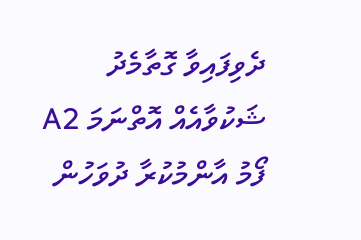ދެވިފައިވާ ގޮތާމެދު ޝަކުވާއެއް އޮތްނަމަ A2 ފޯމު އާންމުކުރާ ދުވަހުން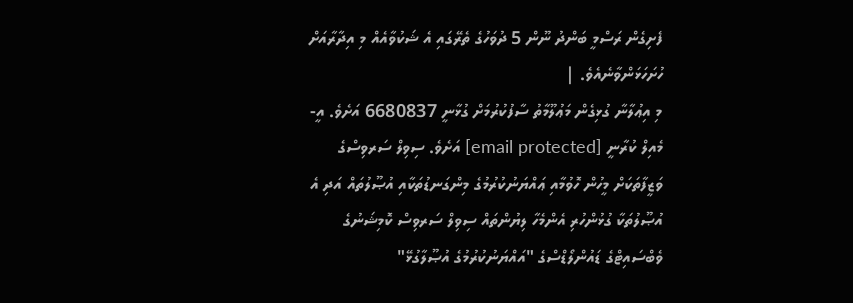ފެށިގެން ރަސްމީ ބަންދު ނޫން 5 ދުވަހުގެ ތެރޭގައި އެ ޝަކުވާއެއް މި އިދާރާއަށް ހުށަހަޅަންވާނެއެވެ. |
މި އިޢުލާނާ ގުޅިގެން މަޢުލޫމާތު ސާފުކުރުމަށް ގުޅާނީ 6680837 އަށެވެ. އީ-މެއިލް ކުރާނީ [email protected] އަށެވެ. ސިވިލް ސަރވިސްގެ ވަޒީފާތަކަށް މީހުން ހޮވުމާއި ޢައްޔަނުކުރުމުގެ މިންގަނޑުތަކާއި އުޞޫލުތައް އަދި އެ އުޞޫލުތަކާ ގުޅުންހުރި އެންމެހާ ލިޔުންތައް ސިވިލް ސަރވިސް ކޮމިޝަނުގެ ވެބްސައިޓްގެ ޑައުންލޯޑްސްގެ "އައްޔަނުކުރުމުގެ އުޞޫލާގުޅޭ"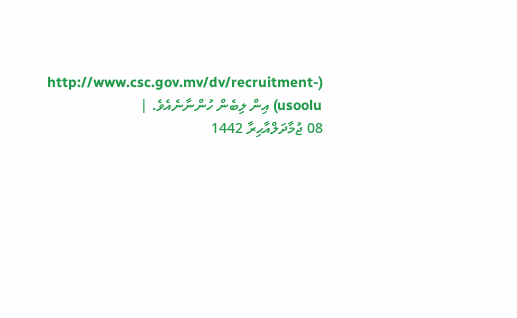(http://www.csc.gov.mv/dv/recruitment-usoolu) އިން ލިބެން ހުންނާނެއެވެ. |
08 ޖުމާދަލްއާޙިރާ 1442